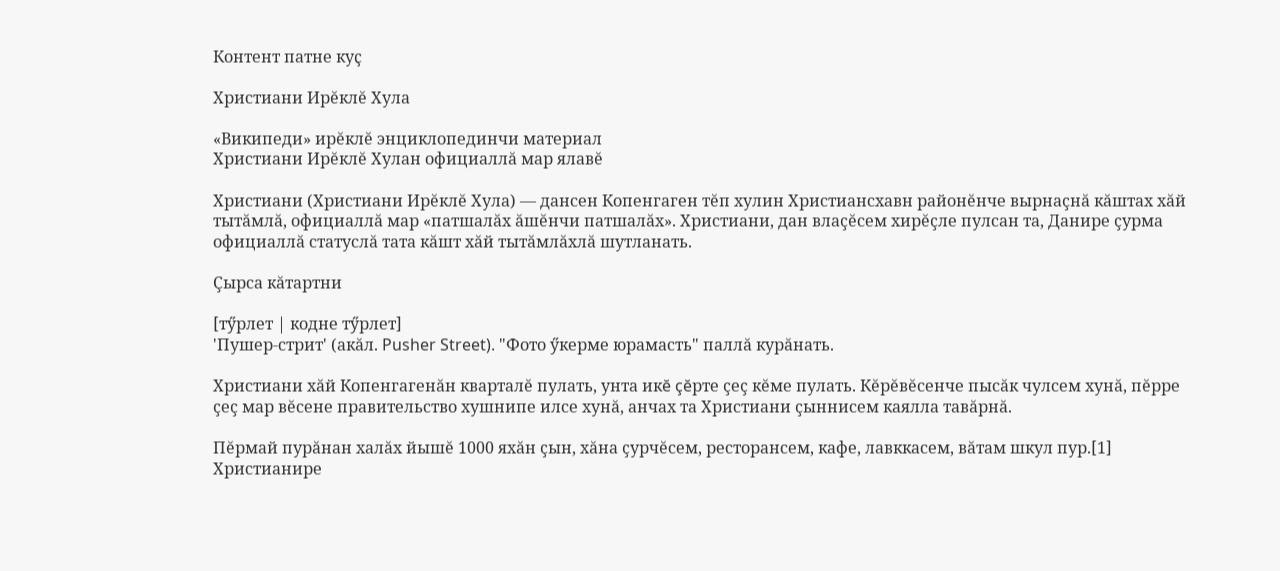Контент патне куҫ

Христиани Ирĕклĕ Хула

«Википеди» ирĕклĕ энциклопединчи материал
Христиани Ирĕклĕ Хулан официаллă мар ялавĕ

Христиани (Христиани Ирĕклĕ Хула) — дансен Копенгаген тĕп хулин Христиансхавн районĕнче вырнаçнă кăштах хăй тытăмлă, официаллă мар «патшалăх ăшĕнчи патшалăх». Христиани, дан влаçĕсем хирĕçле пулсан та, Данире çурма официаллă статуслă тата кăшт хăй тытăмлăхлă шутланать.

Çырса кăтартни

[тӳрлет | кодне тӳрлет]
'Пушер-стрит' (акăл. Pusher Street). "Фото ӳкерме юрамасть" паллă курăнать.

Христиани хăй Копенгагенăн кварталĕ пулать, унта икĕ çĕрте çеç кĕме пулать. Кĕрĕвĕсенче пысăк чулсем хунă, пĕрре çеç мар вĕсене правительство хушнипе илсе хунă, анчах та Христиани çыннисем каялла тавăрнă.

Пĕрмай пурăнан халăх йышĕ 1000 яхăн çын, хăна çурчĕсем, ресторансем, кафе, лавккасем, вăтам шкул пур.[1] Христианире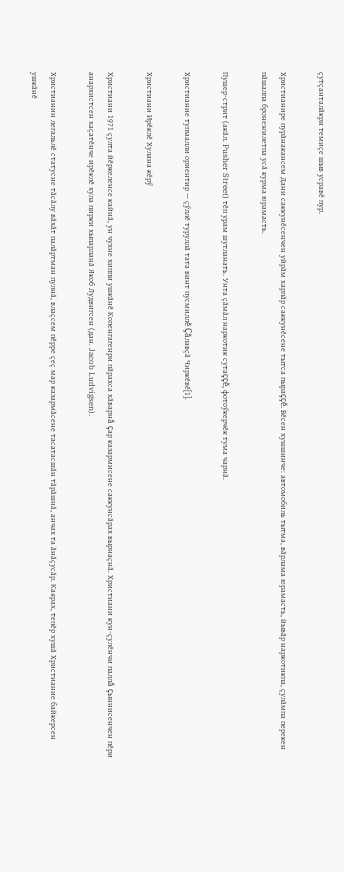çутçанталăкри темиçе шыв усравĕ пур.

Христианире пурăнакансем Дани саккунĕсенчен уйрăм харпăр саккунĕсене тытса пыраççĕ. Вĕсен хушшинче: автомобиль тытма, вăрлама юрамасть, йывăр наркотикпа, çулăмпа перекен пăшалпа бронежилетпа усă курма юрамасть.

Пушер-стрит (акăл. Pusher Street) тĕп урам шутланать. Унта çăмăл наркотик сутаççĕ, фотоӳкерчĕк тума чарнă.

Христиание тупмалли ориентир — çӳллĕ туруллă тата винт пусмиллĕ Çăлавçă Чиркĕвĕ[1].

Христиани Ирĕклĕ Хулана кĕрӳ

Христиани 1971 çулта йĕркеленсе кайнă, ун чухне хиппи ушкăнĕ Копенгагенри пăрахса хăварнă çар казармисене саккунсăрах вырнаçнă. Христиани кун-çулĕнчи паллă çыннисенчен пĕри анархистсен хаçатĕнче ирĕклĕ хула пирки хыпарланă Якоб Лудвигсен (дан. Jacob Ludvigsen).

Христианин легальлĕ статусне тăсăлу вăхăт палăртман пулнă, влаçсем пĕрре çеç мар казармăсене тасатасшăн тăрăшнă, анчах та ăнăçусăр. Каярах, тепĕр хушă Христиание байкерсен ушкăнĕ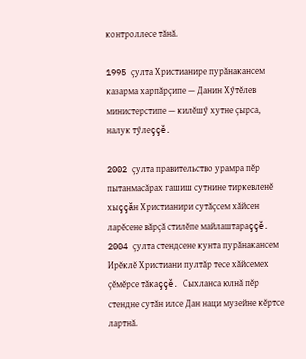контроллесе тăнă.

1995 çулта Христианире пурăнакансем казарма харпăрçипе — Данин Хӳтĕлев министерстипе — килĕшӳ хутне çырса, налук тӳлеççĕ.

2002 çулта правительство урамра пĕр пытанмасăрах гашиш сутнине тиркевленĕ хыççăн Христианири сутăçсем хăйсен ларĕсене вăрçă стилĕпе майлаштараççĕ. 2004 çулта стендсене кунта пурăнакансем Ирĕклĕ Христиани пултăр тесе хăйсемех çĕмĕрсе тăкаççĕ. Сыхланса юлнă пĕр стендне сутăн илсе Дан наци музейне кĕртсе лартнă.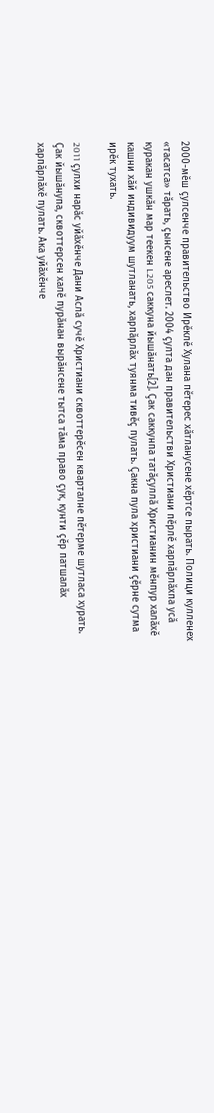2000-мĕш çулсенче правительство Ирĕклĕ Хулана пĕтерес хăтланусене хĕртсе пырать. Полици кулленех «тасатса» тăрать, çынсене ареслет. 2004 çулта дан правительстви Христиани пĕрлĕ харпăрлăхпа усă куракан ушкăн мар теекен L205 саккуна йышăнать[2]. Çак саккунпа татăçуллă Христианин мĕнпур халăхĕ кашни хăй индивидуум шутланать, харпăрлăх туянма тивĕç пулать. Çакна пула христиани çĕрне сутма ирĕк тухать.

2011 çулхи нарăс уйăхĕнче Дани Аслă сучĕ Христиани сквоттерĕсен кварталне пĕтерме шутласа хурать. Çак йышăнупа, сквоттерсен халĕ пурăнан вырăнсене тытса тăма право çук, кунти çĕр патшалăх харпăрлăхĕ пулать. Ака уйăхĕнче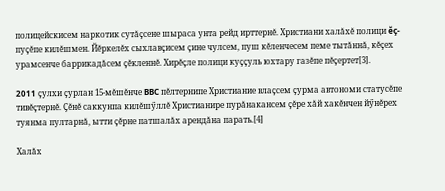полицейскисем наркотик сутăçсене шыраса унта рейд ирттернĕ. Христиани халăхĕ полици ĕç-пуçĕпе килĕшмен. Йĕркелĕх сыхлавçисем çине чулсем, пуш кĕленчесем пеме тытăннă, кĕçех урамсенче баррикадăсем çĕкленнĕ. Хирĕçле полици куççуль юхтару газĕпе пĕçертет[3].

2011 çулхи çурлан 15-мĕшĕнче BBC пĕлтернипе Христиание влаçсем çурма автономи статусĕпе тивĕçтернĕ. Çĕнĕ саккунпа килĕшӳллĕ Христианире пурăнакансем çĕре хăй хакĕнчен йӳнĕрех туянма пултарнă, ытти çĕрне патшалăх арендăна парать.[4]

Халăх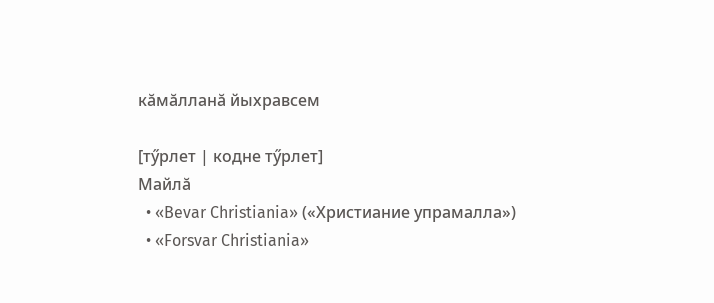кăмăлланă йыхравсем

[тӳрлет | кодне тӳрлет]
Майлă
  • «Bevar Christiania» («Христиание упрамалла»)
  • «Forsvar Christiania»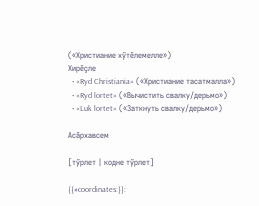(«Христиание хӳтĕлемелле»)
Хирĕçле
  • «Ryd Christiania» («Христиание тасатмалла»)
  • «Ryd lortet» («Вычистить свалку/дерьмо»)
  • «Luk lortet» («Заткнуть свалку/дерьмо»)

Асăрхавсем

[тӳрлет | кодне тӳрлет]

{{#coordinates:}}: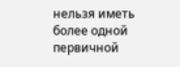нельзя иметь более одной первичной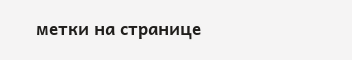метки на странице